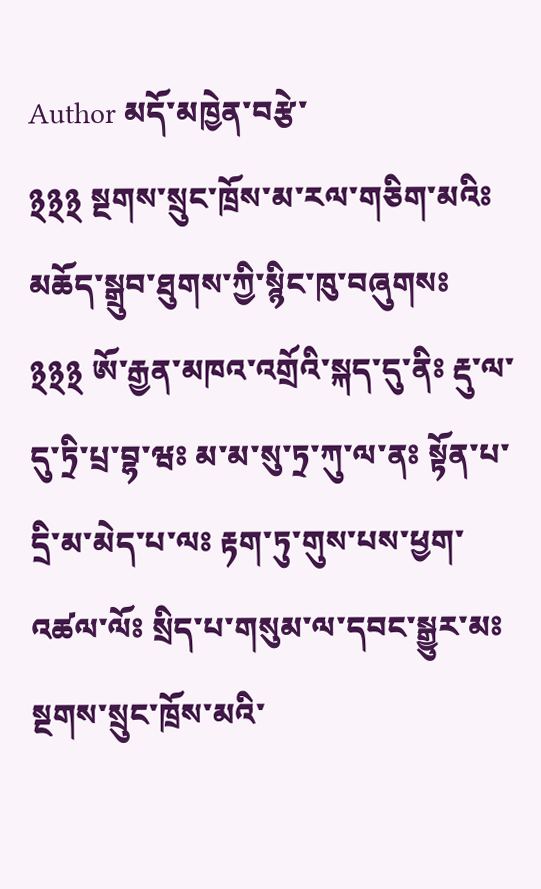Author མདོ་མཁྱེན་བརྩེ་
྅྅྅ སྔགས་སྲུང་ཁྲོས་མ་རལ་གཅིག་མའིཿ མཆོད་སྒྲུབ་ཐུགས་ཀྱི་སྙིང་ཁུ་བཞུགསཿ
྅྅྅ ཨོ་རྒྱན་མཁའ་འགྲོའི་སྐད་དུ་ནིཿ རྡུ་ལ་དུ་ཏྲི་པྲ་བྷ་ཝཿ མ་མ་སུ་ཏྲ་ཀུ་ལ་ནཿ སྟོན་པ་དྲི་མ་མེད་པ་ལཿ རྟག་ཏུ་གུས་པས་ཕྱག་འཚལ་ལོཿ སྲིད་པ་གསུམ་ལ་དབང་སྒྱུར་མཿ སྔགས་སྲུང་ཁྲོས་མའི་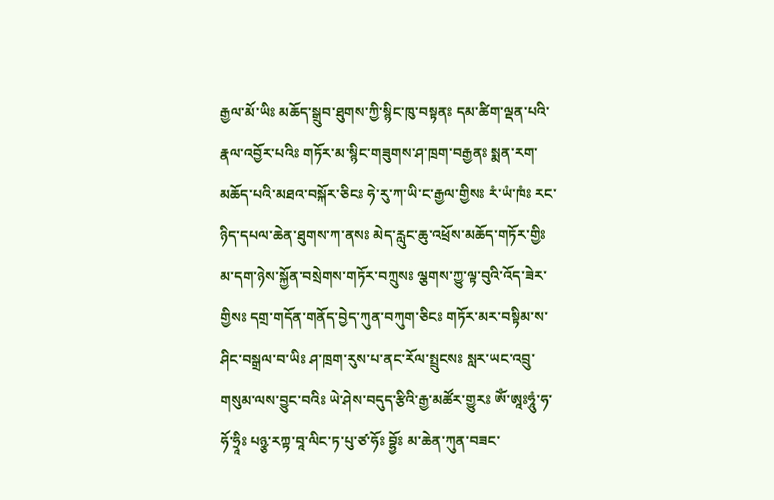རྒྱལ་མོ་ཡིཿ མཆོད་སྒྲུབ་ཐུགས་ཀྱི་སྙིང་ཁུ་བསྟནཿ དམ་ཚིག་ལྡན་པའི་རྣལ་འབྱོར་པའིཿ གཏོར་མ་སྙིང་གཟུགས་ཤ་ཁྲག་བརྒྱནཿ སྨན་རག་མཆོད་པའི་མཐའ་བསྐོར་ཅིངཿ ཧེ་རུ་ཀ་ཡི་ང་རྒྱལ་གྱིསཿ རཾ་ཡཾ་ཁཾཿ རང་ཉིད་དཔལ་ཆེན་ཐུགས་ཀ་ནསཿ མེད་རླུང་ཆུ་འཕྲོས་མཆོད་གཏོར་གྱིཿ མ་དག་ཉེས་སྐྱོན་བསྲེགས་གཏོར་བཀྲུསཿ ལྕགས་ཀྱུ་ལྟ་བུའི་འོད་ཟེར་གྱིསཿ དགྲ་གདོན་གནོད་བྱེད་ཀུན་བཀུག་ཅིངཿ གཏོར་མར་བསྟིམ་ས་ཤིང་བསྒྲལ་བ་ཡིཿ ཤ་ཁྲག་རུས་པ་ནང་རོལ་སྤྲུངསཿ སླར་ཡང་འབྲུ་གསུམ་ལས་བྱུང་བའིཿ ཡེ་ཤེས་བདུད་རྩིའི་རྒྱ་མཚོར་གྱུརཿ ཨོཾ་ཨཱཿཧཱུཾ་ཧ་ཧོ་ཧྲཱིཿ པཉྩ་རཀྟ་བཱ་ལིང་ཏ་པུ་ཙ་ཧོཿ བྷྱོཿ མ་ཆེན་ཀུན་བཟང་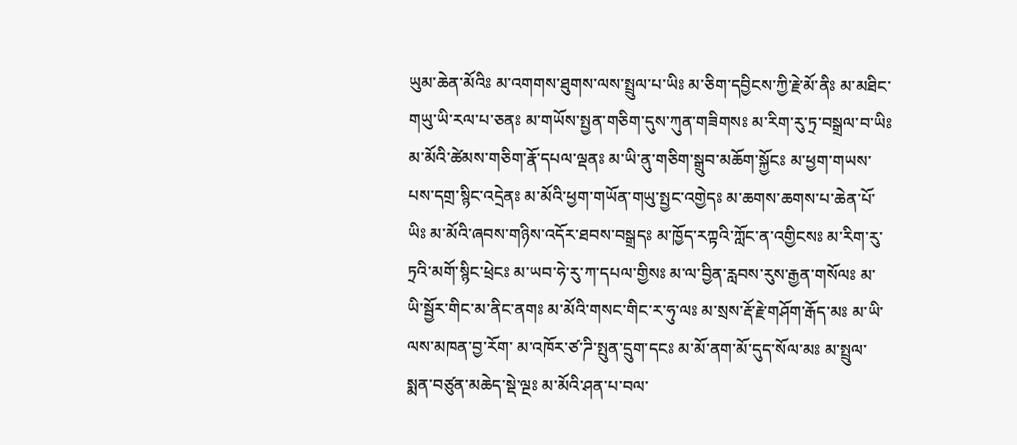ཡུམ་ཆེན་མོའིཿ མ་འགགས་ཐུགས་ལས་སྤྲུལ་པ་ཡིཿ མ་ཅིག་དབྱིངས་ཀྱི་རྗེ་མོ་ནིཿ མ་མཐིང་གཡུ་ཡི་རལ་པ་ཅནཿ མ་གཡོས་སྤྱན་གཅིག་དུས་ཀུན་གཟིགསཿ མ་རིག་རུ་ཏྲ་བསྒྲལ་བ་ཡིཿ མ་མོའི་ཚེམས་གཅིག་རྣོ་དཔལ་ལྡནཿ མ་ཡི་ནུ་གཅིག་སྒྲུབ་མཆོག་སྐྱོངཿ མ་ཕྱག་གཡས་པས་དགྲ་སྙིང་འདྲེནཿ མ་མོའི་ཕྱག་གཡོན་གཡུ་སྤྱང་འགྱེདཿ མ་ཆགས་ཆགས་པ་ཆེན་པོ་ཡིཿ མ་མོའི་ཞབས་གཉིས་འདོར་ཐབས་བསྒྲདཿ མ་ཁྱོད་རཀྟའི་ཀློང་ན་འགྱིངསཿ མ་རིག་རུ་ཏྲའི་མགོ་སྙིང་ཕྲེངཿ མ་ཡབ་ཧེ་རུ་ཀ་དཔལ་གྱིསཿ མ་ལ་བྱིན་རླབས་རུས་རྒྱན་གསོལཿ མ་ཡི་སྦྱོར་གིང་མ་ནིང་ནགཿ མ་མོའི་གསང་གིང་ར་ཧུ་ལཿ མ་སྲས་རྡོ་རྗེ་གཤོག་རྒོད་མཿ མ་ཡི་ལས་མཁན་བྱ་རོག་ མ་འཁོར་ཙ་ཌི་སྤུན་དྲུག་དངཿ མ་མོ་ནག་མོ་དུད་སོལ་མཿ མ་སྤྲུལ་སྨན་བཙུན་མཆེད་སྡེ་ལྔཿ མ་མོའི་ཤན་པ་བལ་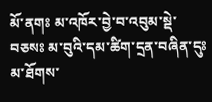མོ་ནགཿ མ་འཁོར་བྱེ་བ་འབུམ་སྡེ་བཅསཿ མ་བུའི་དམ་ཚིག་དྲན་བཞིན་དུཿ མ་ཐོགས་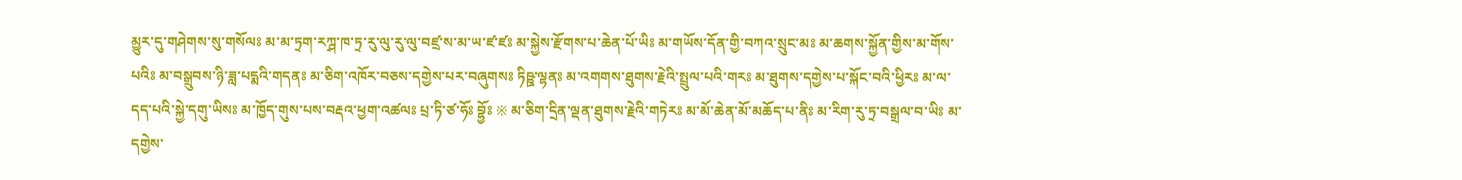མྱུར་དུ་གཤེགས་སུ་གསོལཿ མ་མ་ཏྲག་རཀྴ་ཁ་ཏྲ་རུ་ལུ་རུ་ལུ་བཛྲ་ས་མ་ཡ་ཛ་ཛཿ མ་སྐྱེས་རྫོགས་པ་ཆེན་པོ་ཡིཿ མ་གཡོས་དོན་གྱི་བཀའ་སྲུང་མཿ མ་ཆགས་སྐྱོན་གྱིས་མ་གོས་པའིཿ མ་བསྒྲུབས་ཉི་ཟླ་པདྨའི་གདནཿ མ་ཅིག་འཁོར་བཅས་དགྱེས་པར་བཞུགསཿ ཏིཥྛ་ལྷནཿ མ་འགགས་ཐུགས་རྗེའི་སྤྲུལ་པའི་གརཿ མ་ཐུགས་དགྱེས་པ་སྐོང་བའི་ཕྱིརཿ མ་ལ་དད་པའི་སྐྱེ་དགུ་ཡིསཿ མ་ཁྱོད་གུས་པས་བརྡའ་ཕྱག་འཚལཿ པྲ་ཏི་ཙ་ཧོཿ བྷྱོཿ ※ མ་ཅིག་དྲིན་ལྡན་ཐུགས་རྗེའི་གཏེརཿ མ་མོ་ཆེན་མོ་མཆོད་པ་ནིཿ མ་རིག་རུ་ཏྲ་བསྒྲལ་བ་ཡིཿ མ་དགྱེས་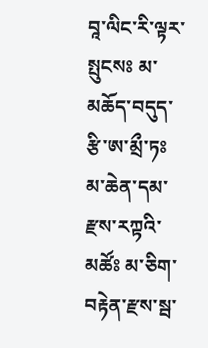བཱ་ལིང་རི་ལྟར་སྤུངསཿ མ་མཆོད་བདུད་རྩི་ཨ་མྲྀ་ཏཿ མ་ཆེན་དམ་རྫས་རཀྟའི་མཚོཿ མ་ཅིག་བརྟེན་རྫས་སྦ་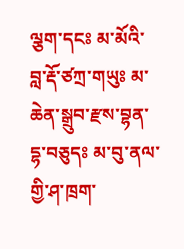ལྕག་དངཿ མ་མོའི་བླ་རྡོ་ཙཀྲ་གཡུཿ མ་ཆེན་སྒྲུབ་རྫས་བྷན་དྷ་བཅུདཿ མ་བུ་ནལ་གྱི་ཤ་ཁྲག་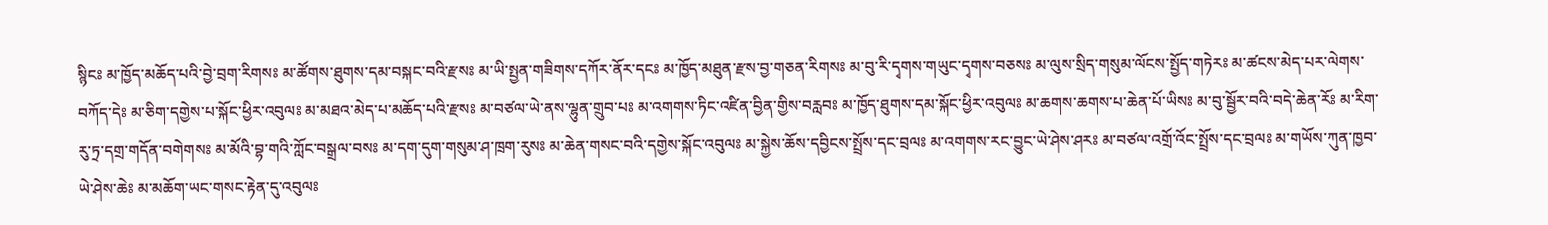སྙིངཿ མ་ཁྱོད་མཆོད་པའི་བྱེ་བྲག་རིགསཿ མ་ཚོགས་ཐུགས་དམ་བསྐང་བའི་རྫསཿ མ་ཡི་སྤྱན་གཟིགས་དཀོར་ནོར་དངཿ མ་ཁྱོད་མཐུན་རྫས་བྱ་གཅན་རིགསཿ མ་བུ་རི་དྭགས་གཡུང་དྭགས་བཅསཿ མ་ལུས་སྲིད་གསུམ་ལོངས་སྤྱོད་གཏེརཿ མ་ཚངས་མེད་པར་ལེགས་བཀོད་དེཿ མ་ཅིག་དགྱེས་པ་སྐོང་ཕྱིར་འབུལཿ མ་མཐའ་མེད་པ་མཆོད་པའི་རྫསཿ མ་བཙལ་ཡེ་ནས་ལྷུན་གྲུབ་པཿ མ་འགགས་ཏིང་འཛིན་བྱིན་གྱིས་བརླབཿ མ་ཁྱོད་ཐུགས་དམ་སྐོང་ཕྱིར་འབུལཿ མ་ཆགས་ཆགས་པ་ཆེན་པོ་ཡིསཿ མ་བུ་སྦྱོར་བའི་བདེ་ཆེན་རོཿ མ་རིག་རུ་ཏྲ་དགྲ་གདོན་བགེགསཿ མ་མོའི་བྷ་གའི་ཀློང་བསྒྲལ་བསཿ མ་དག་དུག་གསུམ་ཤ་ཁྲག་རུསཿ མ་ཆེན་གསང་བའི་དགྱེས་སྐོང་འབུལཿ མ་སྐྱེས་ཆོས་དབྱིངས་སྤྲོས་དང་བྲལཿ མ་འགགས་རང་བྱུང་ཡེ་ཤེས་ཤརཿ མ་བཙལ་འགྲོ་འོང་སྤྲོས་དང་བྲལཿ མ་གཡོས་ཀུན་ཁྱབ་ཡེ་ཤེས་ཆེཿ མ་མཆོག་ཡང་གསང་རྟེན་དུ་འབུལཿ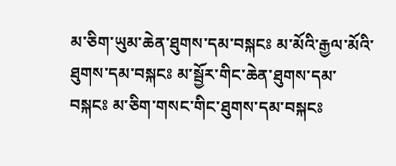མ་ཅིག་ཡུམ་ཆེན་ཐུགས་དམ་བསྐངཿ མ་མོའི་རྒྱལ་མོའི་ཐུགས་དམ་བསྐངཿ མ་སྦྱོར་གིང་ཆེན་ཐུགས་དམ་བསྐངཿ མ་ཅིག་གསང་གིང་ཐུགས་དམ་བསྐངཿ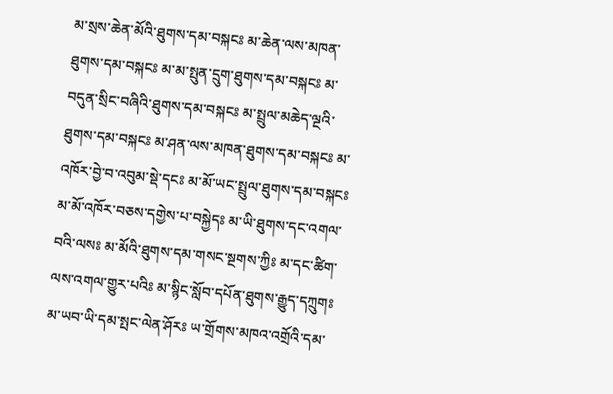མ་སྲས་ཆེན་མོའི་ཐུགས་དམ་བསྐངཿ མ་ཆེན་ལས་མཁན་ཐུགས་དམ་བསྐངཿ མ་མ་སྤུན་དྲུག་ཐུགས་དམ་བསྐངཿ མ་བདུན་སྲིང་བཞིའི་ཐུགས་དམ་བསྐངཿ མ་སྤྲུལ་མཆེད་ལྔའི་ཐུགས་དམ་བསྐངཿ མ་ཤན་ལས་མཁན་ཐུགས་དམ་བསྐངཿ མ་འཁོར་བྱེ་བ་འབུམ་སྡེ་དངཿ མ་མོ་ཡང་སྤྲུལ་ཐུགས་དམ་བསྐངཿ མ་མོ་འཁོར་བཅས་དགྱེས་པ་བསྐྱེདཿ མ་ཡི་ཐུགས་དང་འགལ་བའི་ལསཿ མ་མོའི་ཐུགས་དམ་གསང་སྔགས་ཀྱིཿ མ་དང་ཚིག་ལས་འགལ་གྱུར་པའིཿ མ་སྙིང་སློབ་དཔོན་ཐུགས་རྒྱུད་དཀྲུགཿ མ་ཡབ་ཡི་དམ་སྤང་ལེན་ཤོརཿ ཡ་གྲོགས་མཁའ་འགྲོའི་དམ་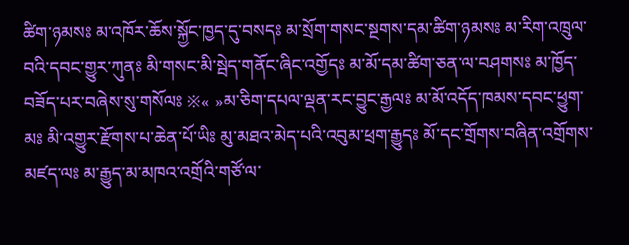ཚིག་ཉམསཿ མ་འཁོར་ཆོས་སྐྱོང་ཁྱད་དུ་བསདཿ མ་སྲོག་གསང་སྔགས་དམ་ཚིག་ཉམསཿ མ་རིག་འཁྲུལ་བའི་དབང་གྱུར་ཀུནཿ མི་གསང་མི་སྦེད་གནོང་ཞིང་འགྱོདཿ མ་མོ་དམ་ཚིག་ཅན་ལ་བཤགསཿ མ་ཁྱོད་བཟོད་པར་བཞེས་སུ་གསོལཿ ※« »མ་ཅིག་དཔལ་ལྡན་རང་བྱུང་རྒྱལཿ མ་མོ་འདོད་ཁམས་དབང་ཕྱུག་མཿ མི་འགྱུར་རྫོགས་པ་ཆེན་པོ་ཡིཿ མུ་མཐའ་མེད་པའི་འབུམ་ཕྲག་རྒྱུདཿ མོ་དང་གྲོགས་བཞིན་འགྲོགས་མཛད་ལཿ མ་རྒྱུད་མ་མཁའ་འགྲོའི་གཙོ་ལ་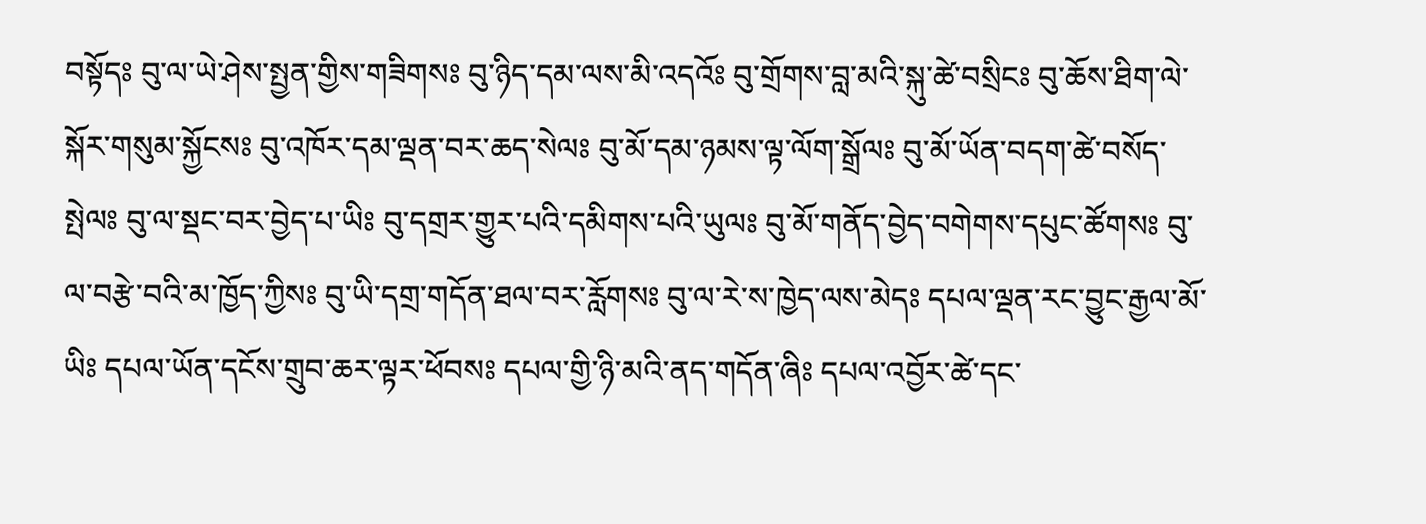བསྟོདཿ བུ་ལ་ཡེ་ཤེས་སྤྱན་གྱིས་གཟིགསཿ བུ་ཉིད་དམ་ལས་མི་འདའོཿ བུ་གྲོགས་བླ་མའི་སྐུ་ཚེ་བསྲིངཿ བུ་ཆོས་ཐིག་ལེ་སྐོར་གསུམ་སྐྱོངསཿ བུ་འཁོར་དམ་ལྡན་བར་ཆད་སེལཿ བུ་མོ་དམ་ཉམས་ལྟ་ལོག་སྒྲོལཿ བུ་མོ་ཡོན་བདག་ཚེ་བསོད་སྤེལཿ བུ་ལ་སྡང་བར་བྱེད་པ་ཡིཿ བུ་དགྲར་གྱུར་པའི་དམིགས་པའི་ཡུལཿ བུ་མོ་གནོད་བྱེད་བགེགས་དཔུང་ཚོགསཿ བུ་ལ་བརྩེ་བའི་མ་ཁྱོད་ཀྱིསཿ བུ་ཡི་དགྲ་གདོན་ཐལ་བར་རློགསཿ བུ་ལ་རེ་ས་ཁྱེད་ལས་མེདཿ དཔལ་ལྡན་རང་བྱུང་རྒྱལ་མོ་ཡིཿ དཔལ་ཡོན་དངོས་གྲུབ་ཆར་ལྟར་ཕོབསཿ དཔལ་གྱི་ཉི་མའི་ནད་གདོན་ཞིཿ དཔལ་འབྱོར་ཚེ་དང་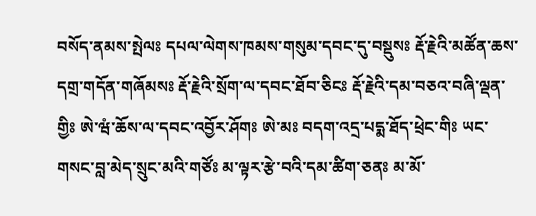བསོད་ནམས་སྤེལཿ དཔལ་ལེགས་ཁམས་གསུམ་དབང་དུ་བསྡུསཿ རྡོ་རྗེའི་མཚོན་ཆས་དགྲ་གདོན་གཞོམསཿ རྡོ་རྗེའི་སྲོག་ལ་དབང་ཐོབ་ཅིངཿ རྡོ་རྗེའི་དམ་བཅའ་བཞི་ལྡན་གྱིཿ ཨེ་ཝཾ་ཆོས་ལ་དབང་འབྱོར་ཤོགཿ ཨེ་མཿ བདག་འདྲ་པདྨ་ཐོད་ཕྲེང་གིཿ ཡང་གསང་བླ་མེད་སྲུང་མའི་གཙོཿ མ་ལྟར་རྩེ་བའི་དམ་ཚིག་ཅནཿ མ་མོ་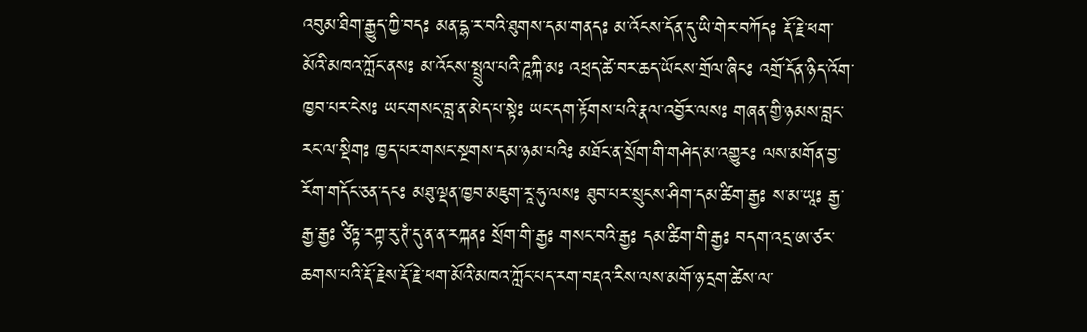འབུམ་ཐིག་རྒྱུད་ཀྱི་བདཿ མན་དྷ་ར་བའི་ཐུགས་དམ་གནདཿ མ་འོངས་དོན་དུ་ཡི་གེར་བཀོདཿ རྡོ་རྗེ་ཕག་མོའི་མཁའ་ཀློང་ནསཿ མ་འོངས་སྤྲུལ་པའི་ཌཱཀྐི་མཿ འཕྲད་ཚེ་བར་ཆད་ཡོངས་གྲོལ་ཞིངཿ འགྲོ་དོན་ཉིད་འོག་ཁྱབ་པར་ངེསཿ ཡང་གསང་བླ་ན་མེད་པ་སྟེཿ ཡང་དག་རྟོགས་པའི་རྣལ་འབྱོར་ལསཿ གཞན་གྱི་ཉམས་བླང་རང་ལ་སྡིགཿ ཁྱད་པར་གསང་སྔགས་དམ་ཉམ་པའིཿ མཐོང་ན་སྲོག་གི་གཤེད་མ་འགྱུརཿ ལས་མགོན་བྱ་རོག་གདོང་ཅན་དངཿ མཐུ་ལྡན་ཁྱབ་མཇུག་རཱ་ཧུ་ལསཿ ཐུབ་པར་སྲུངས་ཤིག་དམ་ཚིག་རྒྱཿ ས་མ་ཡཱཿ རྒྱ་རྒྱ་རྒྱཿ ཙིཏྟ་རཀྟ་རུ་ཊཾ་དུ་ན་ན་རཀྐནཿ སྲོག་གི་རྒྱཿ གསང་བའི་རྒྱཿ དམ་ཚིག་གི་རྒྱཿ བདག་འདྲ་ཨ་ཙར་ཆགས་པའི་རྡོ་རྗེས་རྡོ་རྗེ་ཕག་མོའི་མཁའ་ཀློང་པད་རག་བརྡའ་རིས་ལས་མགོ་ཉ་དྲག་ཚེས་ལ་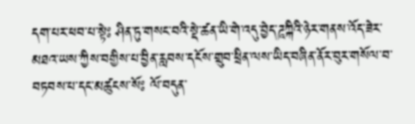དག་པར་ཕབ་པ་སྟེཿ ཤིན་ཏུ་གསང་བའི་སྡེ་ཚན་ཡི་གེ་འདུ་བྱེད་ཌཱཀྐིའི་ཉེར་གནས་འོད་ཟེར་མཐའ་ཡས་ཀྱིས་བགྱིས་པ་བྱིན་རླབས་དངོས་གྲུབ་ཕྲིན་ལས་ཡིད་བཞིན་ནོར་བུར་གསོལ་བ་བཏབས་པ་དང་མཚུངས་སོཿ ལོ་བདུན་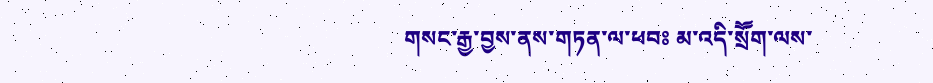གསང་རྒྱ་བྱས་ནས་གཏན་ལ་ཕབཿ མ་འདི་སྲཽག་ལས་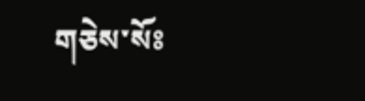གཅེས་སོཿ